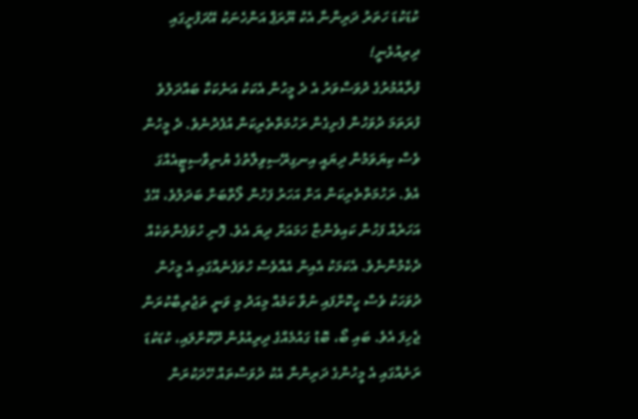ކުޑަކުޑަ ހަތަރު ދަރިންނާ އެކު ޔޫރަޕް އަންހެނަކު އޭދަފުށީގައި ދިރިއުޅެނީ!
ފުރާއުމުރުގެ ދުވަސްވަރު އެ ދެ މީހުން އެކަކު އަނެކަކާ ބައްދަލުވެ ފުރަތަމަ ދުވަހުން ފެށިގެން ރަހުމަތްތެރިކަން އުފެދުނެވެ. ދެ މީހުން ވެސް ކިޔަވަމުން ދިޔައީ އިނގިރޭސިވިލާތުގެ ޔުނިވާސިޓީއެއްގަ އެވެ. ރަހުމަތްތެރިކަން އަށް އަހަރު ފަހުން ލޯތްބަށް ބަދަލުވެ، އޭގެ އަހަރެއް ފަހުން ކައިވެންޏާ ހަމައަށް ދިޔަ އެވެ. ފޮނި ހުވަފެންތަކެއް ދެކެމުންނެވެ. އެކަމަކު އެއިން އެއްވެސް ހުވަފެނެއްގައި އެ މީހުން ދުވަހަކު ވެސް ހީކޮށްފައި ނުވާ ކަމެއް މިއަދު މި ވަނީ ތަޖުރިބާކުރަން ޖެހިފަ އެވެ. ބައި ބޯ، ބޮޑު ގައުމެއްގެ ދިރިއުޅުން ދޫކޮށްލައި، ކުޑަކުޑަ ރަށެއްގައި އެ މީހުންގެ ދަރިންނާ އެކު ދުވަސްތައް ހޭދަކުރަން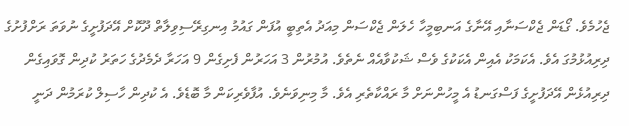ޖެހުމެވެ. ގޯޑަން ޖެކްސަނާއި އޭނާގެ އަނބިމީހާ ހެލަން ޖެކްސަން މިއަދު އެތިބީ އުފަން ގައުމު އިނގިރޭސިވިލާތް ދޫކޮށް އޭދަފުށީގެ ނުވަތަ ރަށްފުށުގެ ދިރިއުޅުމުގަ އެވެ. އެކަމަކު އެއިން އެކަކުގެ ވެސް ޝަކުވާއެއް ނެތެވެ. އުމުރުން 3 އަހަރުން ފެށިގެން 9 އަހަރާ ދެމެދުގެ ހަތަރު ކުދިން ގޮވައިގެން ދިރިއުޅެން އޭދަފުށީގެ ފަސްގަނޑު އެ މީހުންނަށް މާ ރައްކާތެރި އެވެ. މާ މިނިވަނެވެ. އުފާވެރިކަން މާ ބޮޑެވެ. އެ ކުދިން ހާސިލް ކުރަމުން ދަނީ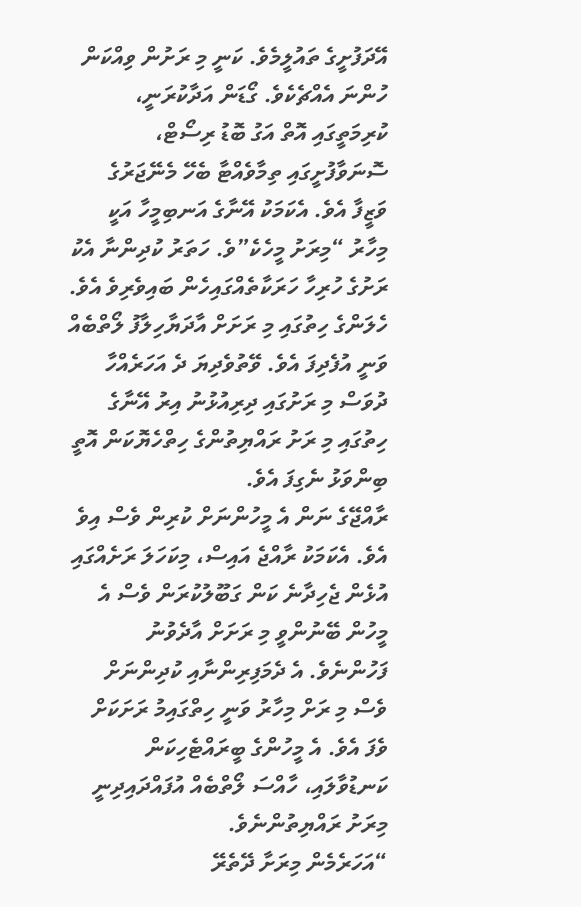އޭދަފުށީގެ ތައުލީމެވެ. ކަނީ މި ރަށުން ވިއްކަން ހުންނަ އެއްޗެކެވެ. ގޯޑަން އަދާކުރަނީ، ކުރިމަތީގައި އޮތް އަގު ބޮޑު ރިސޯޓް، ސޮނަވާފުށީގައި ތިމާވެއްޓާ ބެހޭ މެނޭޖަރުގެ ވަޒީފާ އެވެ. އެކަމަކު އޭނާގެ އަނބިމީހާ އަކީ މިހާރު “މިރަށު މީހެކެ”ވެ. ހަތަރު ކުދިންނާ އެކު ރަށުގެ ހުރިހާ ހަރަކާތެއްގައިހެން ބައިވެރިވެ އެވެ. ހެލަންގެ ހިތުގައި މި ރަށަށް އާދަޔާހިލާފު ލޯތްބެއް ވަނީ އުފެދިފަ އެވެ. ވޭތުވެދިޔަ ދެ އަހަރެއްހާ ދުވަސް މި ރަށުގައި ދިރިއުޅުނު އިރު އޭނާގެ ހިތުގައި މި ރަށު ރައްޔިތުންގެ ހިތްހެޔޮކަން އޮތީ ބިންވަޅު ނެގިފަ އެވެ.
ރާއްޖޭގެ ނަން އެ މީހުންނަށް ކުރިން ވެސް އިވެ އެވެ. އެކަމަކު ރާއްޖެ އައިސް، މިކަހަލަ ރަށެއްގައި އުޅެން ޖެހިދާނެ ކަން ގަބޫލުކުރަން ވެސް އެ މީހުން ބޭނުންވީ މި ރަށަށް އާދެވުނު ފަހުންނެވެ. އެ ދެމަފިރިންނާއި ކުދިންނަށް ވެސް މި ރަށް މިހާރު ވަނީ ހިތްގައިމު ރަށަކަށް ވެފަ އެވެ. އެ މީހުންގެ ބީރައްޓެހިކަން ކަނޑުވާލައި، ހާއްސަ ލޯތްބެއް އުފައްދައިދިނީ މިރަށު ރައްޔިތުންނެވެ.
“އަހަރެމެން މިރަށާ ދޭތެރޭ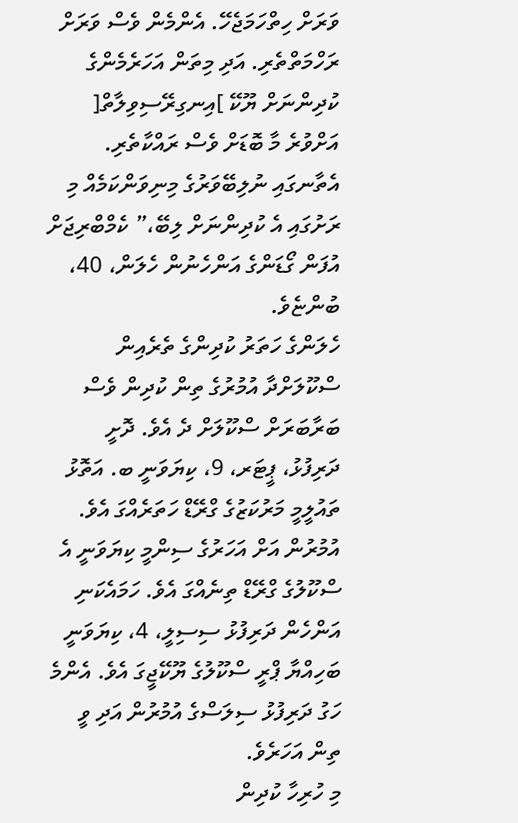ވަރަށް ހިތްހަމަޖެހޭ. އެންމެން ވެސް ވަރަށް ރަހްމަތްތެރި. އަދި މިތަން އަހަރެމެންގެ ކުދިންނަށް ޔޫކޭ ]އިނގިރޭސިވިލާތް[ އަށްވުރެ މާ ބޮޑަށް ވެސް ރައްކާތެރި. އެތާނގައި ނުލިބޭވަރުގެ މިނިވަންކަމެއް މި ރަށުގައި އެ ކުދިންނަށް ލިބޭ،” ކެމްބްރިޖަށް އުފަން ގޯޑަންގެ އަންހެނުން ހެލަން، 40، ބުންޏެވެ.
ހެލަންގެ ހަތަރު ކުދިންގެ ތެރެއިން ސްކޫލަށްދާ އުމުރުގެ ތިން ކުދިން ވެސް ބަރާބަރަށް ސްކޫލަށް ދެ އެވެ. ދޮށީ ދަރިފުޅު، ޕީޓަރ، 9، ކިޔަވަނީ ބ. އަތޮޅު ތައުލީމީ މަރުކަޒުގެ ގްރޭޑް ހަތަރެއްގަ އެވެ. އުމުރުން އަށް އަހަރުގެ ސިންމީ ކިޔަވަނީ އެ ސްކޫލުގެ ގްރޭޑް ތިނެއްގަ އެވެ. ހަމައެކަނި އަންހެން ދަރިފުޅު ސިސިލީ، 4، ކިޔަވަނީ ބަހިއްޔާ ޕްރީ ސްކޫލުގެ ޔޫކޭޖީގަ އެވެ. އެންމެ ހަގު ދަރިފުޅު ސިލަސްގެ އުމުރުން އަދި ވީ ތިން އަހަރެވެ.
މި ހުރިހާ ކުދިން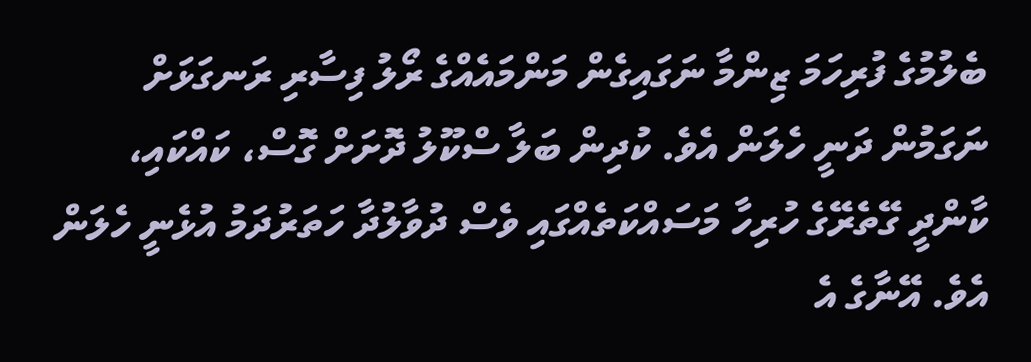ބެލުމުގެ ފުރިހަމަ ޒިންމާ ނަގައިގެން މަންމައެއްގެ ރޯލު ފިސާރި ރަނގަޅަށް ނަގަމުން ދަނީ ހެލަން އެވެ. ކުދިން ބަލާ ސްކޫލު ދޮށަށް ގޮސް، ކައްކައި، ކާންދީ ގޭތެރޭގެ ހުރިހާ މަސައްކަތެއްގައި ވެސް ދުވާލުދާ ހަތަރުދަމު އުޅެނީ ހެލަން އެވެ. އޭނާގެ އެ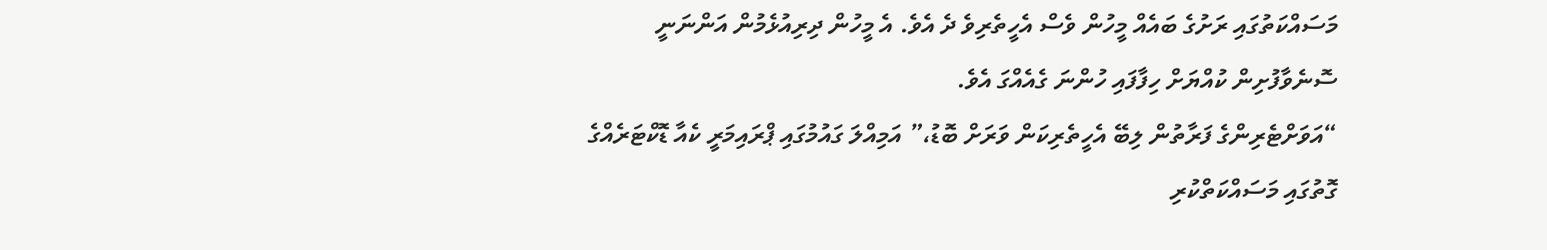މަސައްކަތުގައި ރަށުގެ ބައެއް މީހުން ވެސް އެހީތެރިވެ ދެ އެވެ. އެ މީހުން ދިރިއުޅެމުން އަންނަނީ ސޮނެވާފުށިން ކުއްޔަށް ހިފާފައި ހުންނަ ގެއެއްގަ އެވެ.
“އަވަށްޓެރިންގެ ފަރާތުން ލިބޭ އެހީތެރިކަން ވަރަށް ބޮޑު،” އަމިއްލަ ގައުމުގައި ޕްރައިމަރީ ކެއާ ޑޮކްޓަރެއްގެ ގޮތުގައި މަސައްކަތްކުރި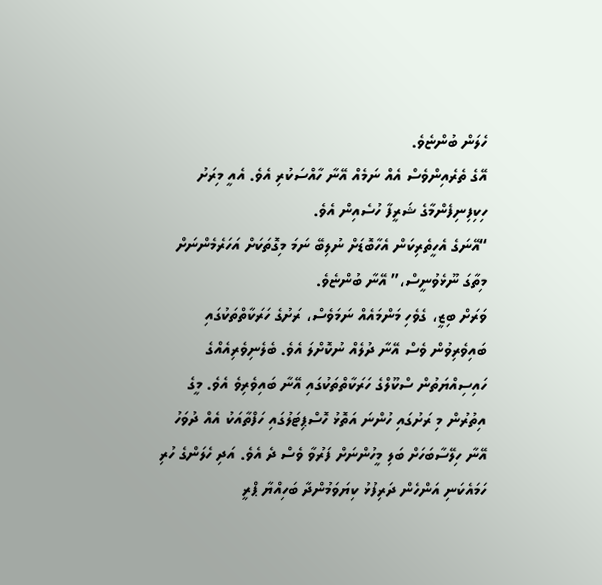ހެލަން ބުންޏެވެ.
އޭގެ ތެރެއިންވެސް އެއް ނަމެއް އޭނާ ހާއްސަކުރި އެވެ. އެއީ މިރަށު ހިކިފިނިފެންމާގެ ޝަރީފާ ހުސެއިން އެވެ.
“އޭނަގެ އެހީތެރިކަން އެހާބޮޑަށް ނުލިބޭ ނަމަ މިގޮތަކަށް އަހަރެމެންނަށް މިތާގަ ނޫޅެވުނީސް،” އޭނާ ބުންޏެވެ.
ވަރަށް ބިޒީ، ގެވެހި މަންމައެއް ނަމަވެސް، ރަށުގެ ހަރަކާތްތަކުގައި ބައިވެރިވުން ވެސް އޭނާ ދުލެއް ނުކޮށްލަ އެވެ. ބެލެނިވެރިއެއްގެ ހައިސިއްޔަތުން ސްކޫލްގެ ހަރަކާތްތަކުގައި އޭނާ ބައިވެރިވެ އެވެ. މީގެ އިތުރުން މި ރަށުގައި ހުންނަ އަތޮޅު ހޮސްޕިޓަލުގައި ހަފްތާއަކު އެއް ދުވަހު އޭނާ ހިލޭސާބަހަށް ބަލި މީހުންނަށް ފަރުވާ ވެސް ދެ އެވެ. އަދި ހެލަންގެ ހުރި ހަމައެކަނި އަންހެން ދަރިފުޅު ކިޔަވަމުންދާ ބަހިއްޔާ ޕްރީ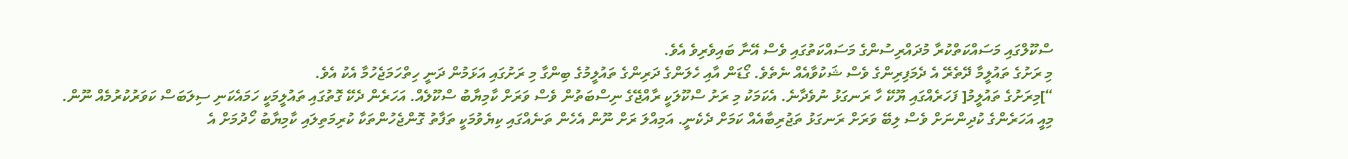ސްކޫލްގައި މަސައްކަތްކުރާ މުދައްރިސުންގެ މަސައްކަތުގައި ވެސް އޭނާ ބައިވެރިވެ އެވެ.
މި ރަށުގެ ތައުލީމާ ދޭތެރޭ އެ ދެމަފިރިންގެ ވެސް ޝަކުވާއެއް ނެތެވެ. ގޯޑަން އާއި ހެލަންގެ ދަރިންގެ ތައުލީމުގެ ބިންގާ މި ރަށުގައި އަޅަމުން ދަނީ ހިތްހަމަޖެހުމާ އެކު އެވެ.
“]މިރަށުގެ ތައުލީމު[ ފަހަރެއްގައި ޔޫކޭ ހާ ރަނގަޅު ނުވެދާނެ. އެކަމަކު މި ރަށު ސްކޫލަކީ ރާއްޖޭގެ ނިސްބަތުން ވެސް ވަރަށް ކާމިޔާބު ސްކޫލެއް. އަހަރެން ދެކޭ ގޮތުގައި ތައުލީމަކީ ހަމައެކަނި ސިލަބަސް ކަވަރުކުރުމެއް ނޫން. މިއީ އަހަރެންގެ ކުދިންނަށް ވެސް ލިބޭ ވަރަށް ރަނގަޅު ތަޖުރިބާއެއް ކަމަށް ދެކެނީ. އަމިއްލަ ރަށް ނޫން އެހެން ތަނެއްގައި ކިޔެވުމަކީ ތަފާތު ގޮންޖެހުންތަކާ ކުރިމަތިލައި ކާމިޔާބު ހޯދުމަށް އެ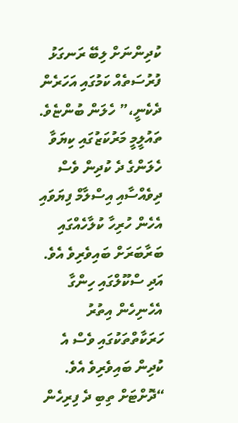ކުދިންނަށް ލިބޭ ރަނގަޅު ފުރުސަތެއް ކަމުގައި އަހަރެން ދެކެނީ،” ހެލަން ބުންޏެވެ.
ތައުލީމީ މަރުކަޒުގައި ކިޔަވާ ހެލަންގެ ދެ ކުދިން ވެސް ދިވެއްސާއި އިސްލާމް ފިޔަވައި އެހެން ހުރިހާ ކުލާހެއްގައި ބަރާބަރަށް ބައިވެރިވެ އެވެ. އަދި ސްކޫލްގައި ހިންގާ އެހެނިހެން އިތުރު ހަރަކާތްތަކުގައި ވެސް އެ ކުދިން ބައިވެރިވެ އެވެ.
“ދޮށްޓަށް ތިބި ދެ ފިރިހެން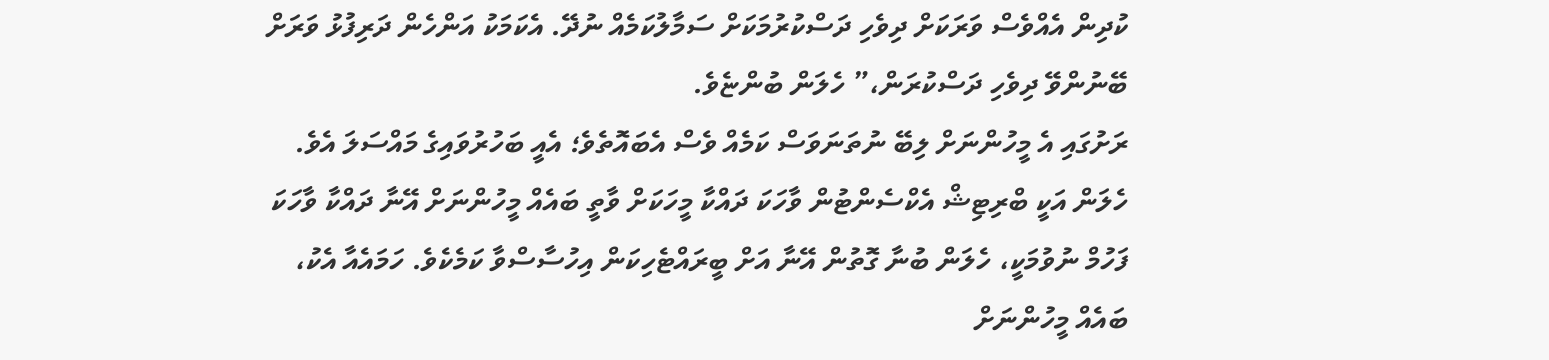ކުދިން އެއްވެސް ވަރަކަށް ދިވެހި ދަސްކުރުމަކަށް ސަމާލުކަމެއް ނުދޭ. އެކަމަކު އަންހެން ދަރިފުޅު ވަރަށް ބޭނުންވޭ ދިވެހި ދަސްކުރަން،” ހެލަން ބުންޏެވެ.
ރަށުގައި އެ މީހުންނަށް ލިބޭ ނުތަނަވަސް ކަމެއް ވެސް އެބައޮތެވެ؛ އެއީ ބަހުރުވައިގެ މައްސަލަ އެވެ. ހެލަން އަކީ ބްރިޓިޝް އެކްސެންޓުން ވާހަކަ ދައްކާ މީހަކަށް ވާތީ ބައެއް މީހުންނަށް އޭނާ ދައްކާ ވާހަކަ ފަހުމް ނުވުމަކީ، ހެލަން ބުނާ ގޮތުން އޭނާ އަށް ބީރައްޓެހިކަން އިހުސާސްވާ ކަމެކެވެ. ހަމައެއާ އެކު، ބައެއް މީހުންނަށް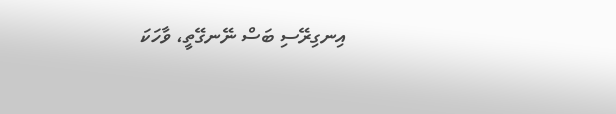އިނގިރޭސި ބަސް ނޭނގޭތީ، ވާހަކަ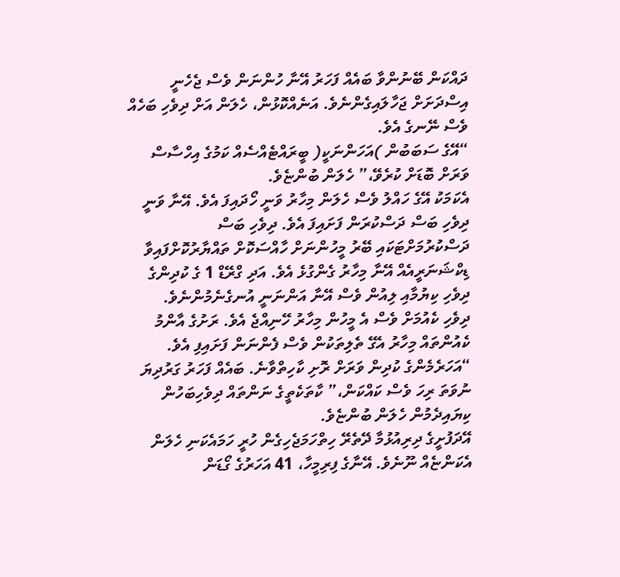ދައްކަން ބޭނުންވާ ބައެއް ފަހަރު އޭނާ ހުންނަން ވެސް ޖެހެނީ އިސްދަށަށް ޖަހާލައިގެންނެވެ. އަނެއްކޮޅުން، ހެލަން އަށް ދިވެހި ބަހެއް ވެސް ނޭނގެ އެވެ.
“އޭގެ ސަބަބުން )އަހަންނަކީ( ބީރައްޓެއްސެއް ކަމުގެ އިހްސާސް ވަރަށް ބޮޑަށް ކުރެވޭ،” ހެލަން ބުންޏެވެ.
އެކަމަކު އޭގެ ހައްލު ވެސް ހެލަން މިހާރު ވަނީ ހޯދައިފަ އެވެ. އޭނާ ވަނީ ދިވެހި ބަސް ދަސްކުރަން ފަށައިފަ އެވެ. ދިވެހި ބަސް ދަސްކުރުމަށްޓަކައި ބޭރު މީހުންނަށް ހާއްސަކޮށް ތައްޔާރުކޮށްފައިވާ ޑިކްޝަނަރީއެއް އޭނާ މިހާރު ގެންގުޅެ އެވެ. އަދި ގްރޭޑް 1 ގެ ކުދިންގެ ދިވެހި ކިޔުމާއި ލިއުން ވެސް އޭނާ އަންނަނީ އުނގެނެމުންނެވެ.
ދިވެހި ކެއުމަށް ވެސް އެ މީހުން މިހާރު ހޭނިއްޖެ އެވެ. ރަށުގެ އާންމު ކެއުންތައް މިހާރު އެގޭ ތެލިތަކުން ވެސް ފެންނަން ފަށައިފި އެވެ.
“އަހަރެމެންގެ ކުދިން ވަރަށް ރޮށި ކާހިތްވާނެ. ބައެއް ފަހަރު ގަރުދިޔަ ނުވަތަ ރިހަ ވެސް ކައްކަން،” ކާތަކެތީގެ ނަންތައް ދިވެހިބަހުން ކިޔައިދެމުން ހެލަން ބުންޏެވެ.
އޭދަފުށީގެ ދިރިއުޅުމާ ދޭތެރޭ ހިތްހަމަޖެހިގެން ހުރީ ހަމައެކަނި ހެލަން އެކަންޏެއް ނޫނެވެ. އޭނާގެ ފިރިމީހާ، 41 އަހަރުގެ ގޯޑަން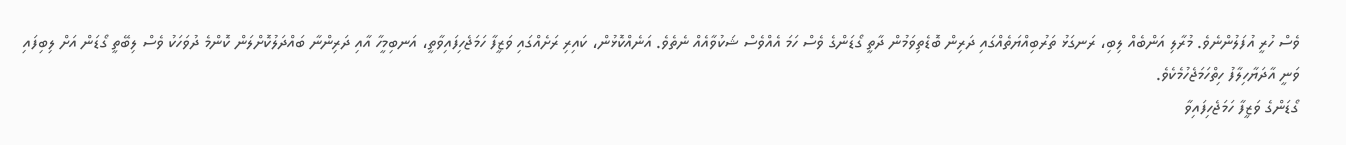ވެސް ހުރީ އުފަލުންނެވެ. މުރާލި އަންބެއް ލިބި، ރަނގަޅު ތަރުބިއްޔަތެއްގައި ދަރިން ބޮޑެތިވަމުން ދާތީ ގޯޑަންގެ ވެސް ހަމަ އެއްވެސް ޝަކުވާއެއް ނެތެވެ. އަނެއްކޮޅުން، ކައިރި ރަށެއްގައި ވަޒީފާ ހަމަޖެހިފައިވާތީ، އަނބިމީހާ އާއި ދަރިންނާ ބައްދަލުކޮށްލަން ކޮންމެ ދުވަހަކު ވެސް ލިބޭތީ ގޯޑަން އަށް ލިބިފައި ވަނީ އާދަޔާހިލާފު ހިތްހަމަޖެހުމެކެވެ.
ގޯޑަންގެ ވަޒީފާ ހަމަޖެހިފައިވާ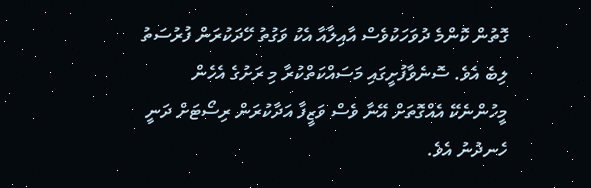ގޮތުން ކޮންމެ ދުވަހަކުވެސް އާއިލާއާ އެކު ވަގުތު ހޭދަކުރަން ފުރުސަތު ލިބެ އެވެ. ސޮނެވާފުށީގައި މަސައްކަތްކުރާ މި ރަށުގެ އެހެން މީހުންނެކޭ އެއްގޮތަށް އޭނާ ވެސް ވަޒީފާ އަދާކުރަން ރިސޯޓަށް ދަނީ ހެނދުނު އެވެ.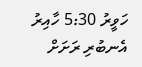ހަވީރު 5:30 ހާއިރު އެނބުރި ރަށަށް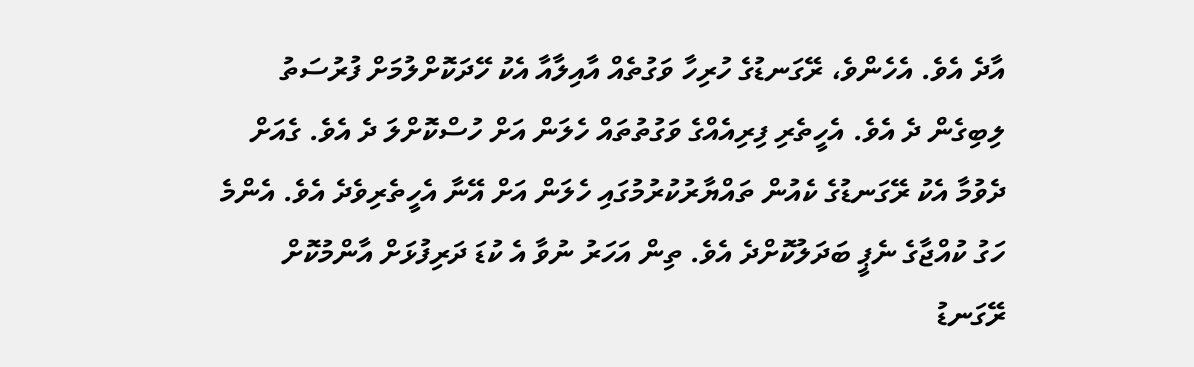އާދެ އެވެ. އެހެންވެ، ރޭގަނޑުގެ ހުރިހާ ވަގުތެއް އާއިލާއާ އެކު ހޭދަކޮށްލުމަށް ފުރުސަތު ލިބިގެން ދެ އެވެ. އެހީތެރި ފިރިއެއްގެ ވަގުތުތައް ހެލަން އަށް ހުސްކޮށްލަ ދެ އެވެ. ގެއަށް ދެވުމާ އެކު ރޭގަނޑުގެ ކެއުން ތައްޔާރުކުރުމުގައި ހެލަން އަށް އޭނާ އެހީތެރިވެދެ އެވެ. އެންމެ ހަގު ކުއްޖާގެ ނެޕީ ބަދަލުކޮށްދެ އެވެ. ތިން އަހަރު ނުވާ އެ ކުޑަ ދަރިފުޅަށް އާންމުކޮށް ރޭގަނޑު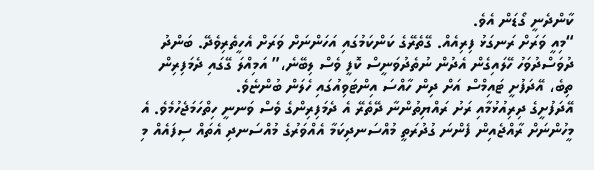ކާންދެނީ ގޯޑަން އެވެ.
“މިއީ ވަރަށް ރަނގަޅު ފިރިއެއް. ގޭތެރޭގެ ކަންކަމުގައި އަހަންނަށް ވަރަށް އެހީތެރިވެދޭ. ބަންދު ދުވަސްދުވަހު ހޭލައިގެން އެދުން ނުތެދުވަނީސް ކޮފީ ވެސް ލިބޭނެ،” އަމިއްލަ ގޭގައި ދެމަފިރިން ތިބެ، އޭދަފުށީ ޓައިމްސް އަށް ދިން ހާއްސަ އިންޓަވިއުގައި ހެލަން ބުންޏެވެ.
އޭދަފުށީގެ ދިރިއުޅުމާއި ރަށު ރައްޔިތުންނާ ދޭތެރޭ އެ ދެމަފިރިންގެ ވެސް ވަނނީ ހިތްހަމަޖެހުމެވެ. އެ މީހުންނަށް ރާއްޖެއިން ފެންނަ ގުދުރަތީ މުއްސަނދިކަމާ އެއްވަރުގެ މުއްސަނދި އެތައް ސިފައެއް މި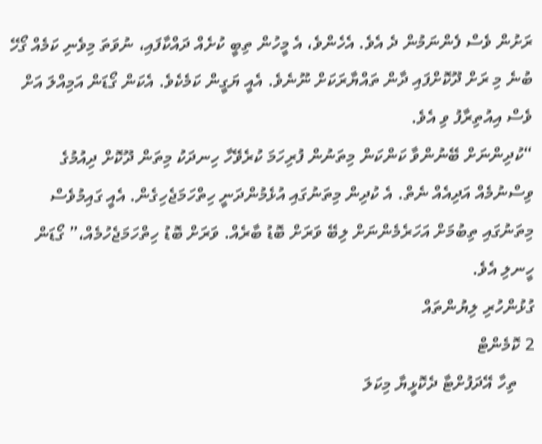ރަށުން ވެސް ފެންނަމުން ދެ އެވެ. އެހެންވެ، އެ މީހުން ތިބީ ކުށެއް ދައްކާފައި، ނުވަތަ މިވެނި ކަމެއް ގޯހޭ ބުނެ މި ރަށް ދޫކޮށްފައި ދާން ތައްޔާރަކަށް ނޫނެވެ. އެއީ ޔަގީން ކަމެކެވެ. އެކަން ގޯޑަން އަމިއްލަ އަށް ވެސް އިއުތިރާފު ވި އެވެ.
“ކުދިންނަށް ބޭނުންވާ ކަންކަން މިތަނުން ފުރިހަމަ ކުރެވޭހާ ހިނދަކު މިތަން ދޫކޮށް ދިއުމުގެ ވިސްނުމެއް އަދިއެއް ނެތް. އެ ކުދިން މިތަނުގައި އުޅެމުންދަނީ ހިތްހަމަޖެހިގެން. އެއީ ގައިމުވެސް މިތަނުގައި ތިބުމަށް އަހަރެމެންނަށް ލިބޭ ވަރަށް ބޮޑު ބާރެއް. ވަރަށް ބޮޑު ހިތްހަމަޖެހުމެއް،” ގޯޑަން ހީނލި އެވެ.
ގުޅުންހުރި ލިޔުންތައް
2 ކޮމެންޓް
    ތިހާ އޭދަފުށްޓާ ދެކޮޅީޔާ މިކަލަ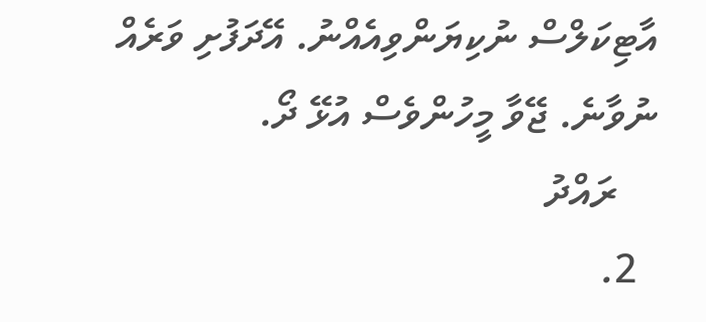އާޓިކަލްސް ނުކިޔަންވިއެއްނު. އޭދަފުށި ވަރެއް ނުވާނެ. ޖޭވާ މީހުންވެސް އުޅޭ ދޯ.
    ރައްދު
  2.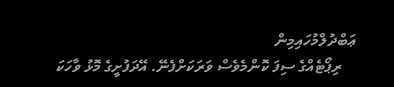ޢަބްދުލްމުހައިމިން
    ރިޕޯޓެއްގެ ސިފަ ކޮންމެވެސް ވަރަކަށްފެނޭ. އޭދަފުށީގެ މޮޅު ވާހަކަ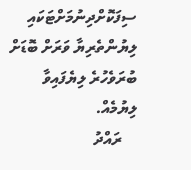ސިފަކޮށްދިނުމަށްޓަކައި ލިޔުންތެރިޔާ ވަރަށް ބޮޑަށް ބުރަވެހުރެ ލިޔެފައިވާ ލިޔުމެއް.
    ރައްދު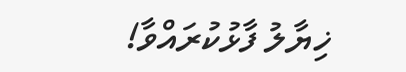ޚިޔާލު ފާޅުކުރައްވާ!